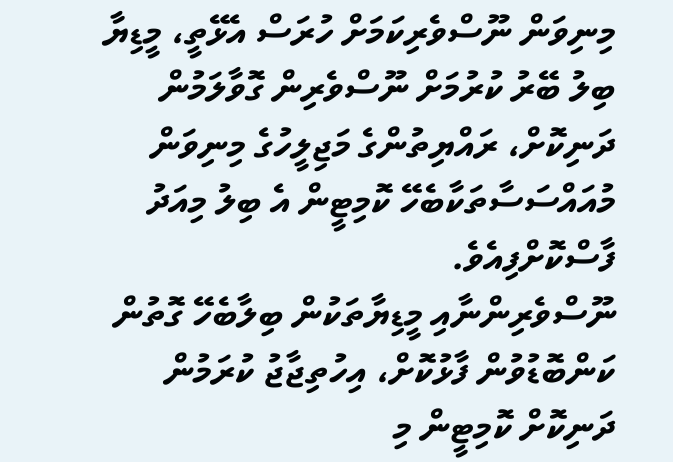މިނިވަން ނޫސްވެރިކަމަށް ހުރަސް އެޅޭތީ، މީޑިޔާ ބިލު ބޭރު ކުރުމަށް ނޫސްވެރިން ގޮވާލަމުން ދަނިކޮށް، ރައްޔިތުންގެ މަޖިލީހުގެ މިނިވަން މުއައްސަސާތަކާބެހޭ ކޮމިޓީން އެ ބިލު މިއަދު ފާސްކޮށްފިއެވެ.
ނޫސްވެރިންނާއި މީޑިޔާތަކުން ބިލާބެހޭ ގޮތުން ކަންބޮޑުވުން ފާޅުކޮށް، އިހުތިޖާޖު ކުރަމުން ދަނިކޮށް ކޮމިޓީން މި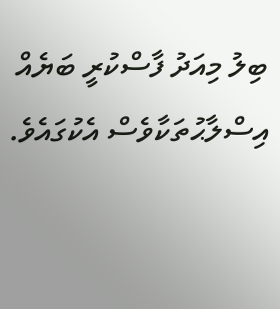ބިލު މިއަދު ފާސްކުރީ ބަޔެއް އިސްލާޙުތަކާވެސް އެކުގައެވެ.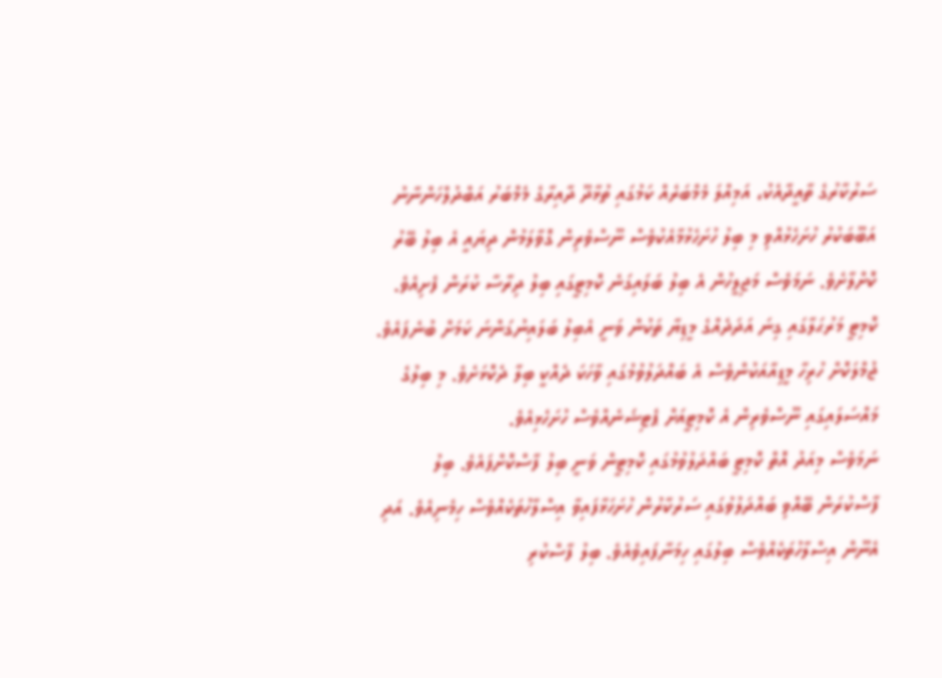ސަރުކާރުގެ ތާއީދާއެކު، އަމިއްލަ މެމްބަރެއް ކަމުގައި ތުޅާދޫ ދާއިރާގެ މެމްބަރު އަބްދުލްހަންނާނު އަބޫބަކުރު ހުށަހެޅުއްވި މި ބިލު ހުށަހެޅުމާއެކުވެސް ނޫސްވެރިން ގޮވާލަމުން ދިޔައީ އެ ބިލު ބޭރު ކޮށްލާށެވެ. ނަމަވެސް މަޖިލީހުން އެ ބިލު ބަލައިގަނެ ކޮމިޓީގައި ބިލު ދިރާސާ ކުރަން ފެށިއެވެ. ކޮމިޓީ މަރުޙަލާގައި ގިނަ އަދަދެއްގެ މީޑިޔާ ތަކުން ވަނީ އެބިލު ބަލައިނުގަންނަ ކަމަށް ބުނެފައެވެ. ޖުމްލަކޮށް ހުރިހާ މީޑިއާއަކުންވެސް އެ ބައްދަލުވުމުގައި ވާހަކަ ދެއްކީ ބިލާ ދެކޮޅަށެވެ. މި ބިލުގެ މައްސަލައިގައި ނޫސްވެރިން އެ ކޮމިޓީއަށް ޕެޓިޝަނެއްވެސް ހުށަހެޅިއެވެ.
ނަމަވެސް މިއަދު އޮތް ކޮމިޓީ ބައްދަލުވުމުގައި ކޮމިޓީން ވަނީ ބިލު ފާސްކޮށްފައެވެ. ބިލު ފާސްކުރަން ބޭއްވި ބައްދަލުވުގައި ސަރުކާރުން ހުށަހަޅާފައިވާ އިސްލާހުތަކެއްވެސް ހިމެނިއެވެ. އަދި އެނޫން އިސްލާހުތަކެއްވެސް ބިލުގައި ހިމަނާފައިވެއެވެ. ބިލު ފާސްކުރި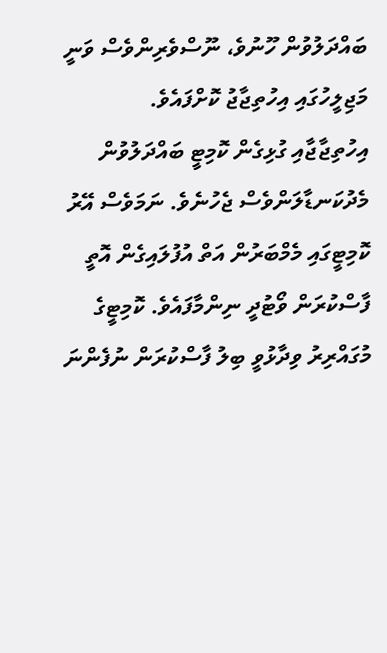ބައްދަލުވުން ހޫނުވެ، ނޫސްވެރިންވެސް ވަނީ މަޖިލީހުގައި އިހުތިޖާޖު ކޮށްފައެވެ.
އިހުތިޖާޖާއި ގުޅިގެން ކޮމިޓީ ބައްދަލުވުން މެދުކަނޑާލަންވެސް ޖެހުނެވެ. ނަމަވެސް އޭރު ކޮމިޓީގައި މެމްބަރުން އަތް އުފުލައިގެން އޮތީ ފާސްކުރަން ވޯޓުދީ ނިންމާފައެވެ. ކޮމިޓީގެ މުގައްރިރު ވިދާޅުވީ ބިލު ފާސްކުރަން ނުފެންނަ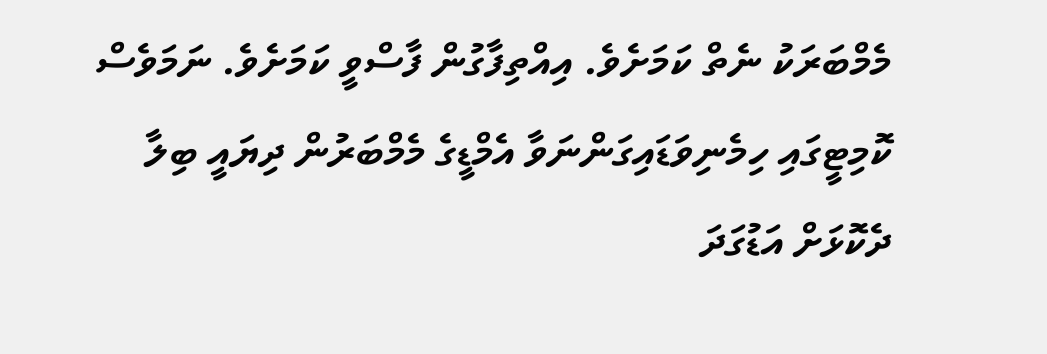މެމްބަރަކު ނެތް ކަމަށެވެ. އިއްތިފާގުން ފާސްވީ ކަމަށެވެ. ނަމަވެސް ކޮމިޓީގައި ހިމެނިވަޑައިގަންނަވާ އެމްޑީގެ މެމްބަރުން ދިޔައީ ބިލާ ދެކޮޅަށް އަޑުގަދަ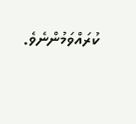ކުރައްވަމުންނެވެ.